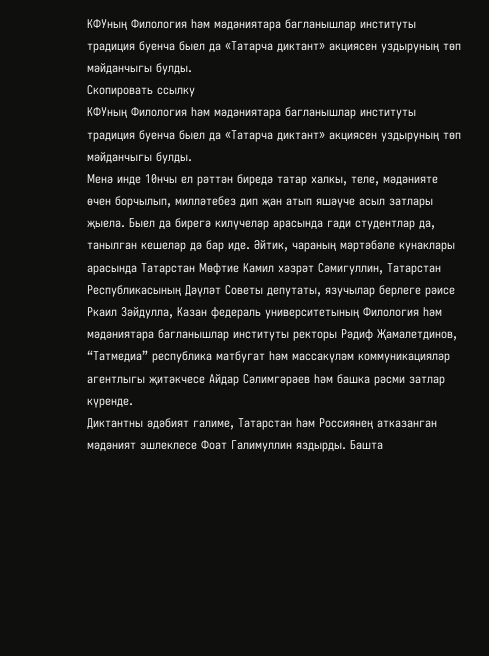КФУның Филология һәм мәдәниятара багланышлар институты традиция буенча быел да «Татарча диктант» акциясен уздыруның төп мәйданчыгы булды.
Скопировать ссылку
КФУның Филология һәм мәдәниятара багланышлар институты традиция буенча быел да «Татарча диктант» акциясен уздыруның төп мәйданчыгы булды.
Менә инде 10нчы ел рәттән биредә татар халкы, теле, мәдәнияте өчен борчылып, милләтебез дип җан атып яшәүче асыл затлары җыела. Быел да бирегә килүчеләр арасында гади студентлар да, танылган кешеләр дә бар иде. Әйтик, чараның мәртәбәле кунаклары арасында Татарстан Мөфтие Камил хәзрәт Сәмигуллин, Татарстан Республикасының Дәүләт Советы депутаты, язучылар берлеге рәисе Ркаил Зәйдулла, Казан федераль университетының Филология һәм мәдәниятара багланышлар институты ректоры Рәдиф Җамалетдинов, “Татмедиа” республика матбугат һәм массакүләм коммуникацияләр агентлыгы җитәкчесе Айдар Сәлимгәрәев һәм башка рәсми затлар күренде.
Диктантны әдәбият галиме, Татарстан һәм Россиянең атказанган мәдәният эшлеклесе Фоат Галимуллин яздырды. Башта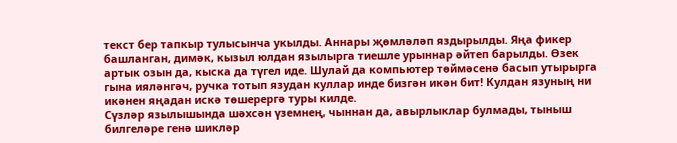текст бер тапкыр тулысынча укылды. Аннары җөмләләп яздырылды. Яңа фикер башланган, димәк, кызыл юлдан язылырга тиешле урыннар әйтеп барылды. Өзек артык озын да, кыска да түгел иде. Шулай да компьютер төймәсенә басып утырырга гына ияләнгәч, ручка тотып язудан куллар инде бизгән икән бит! Кулдан язуның ни икәнен яңадан искә төшерергә туры килде.
Сүзләр язылышында шәхсән үземнең, чыннан да, авырлыклар булмады, тыныш билгеләре генә шикләр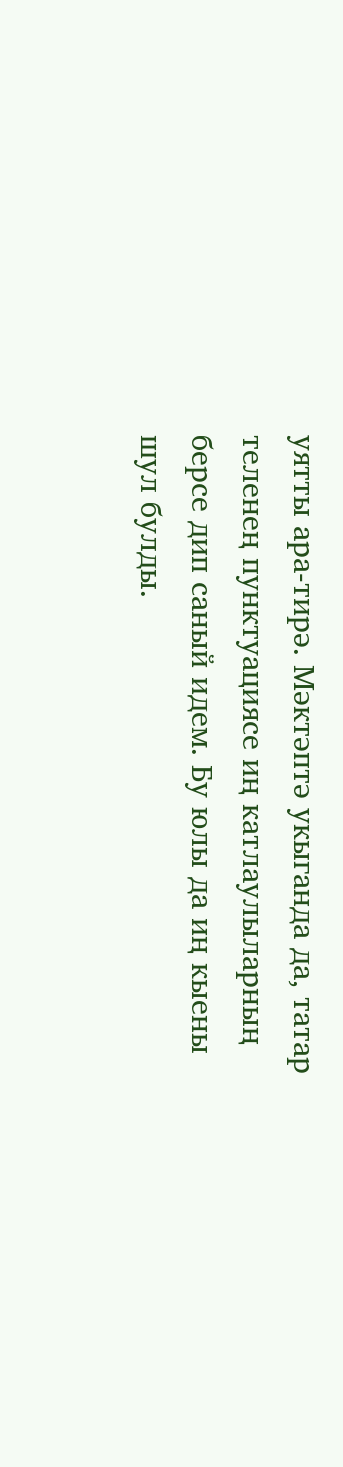уятты ара-тирә. Мәктәптә укыганда да, татар теленең пунктуациясе иң катлаулыларның берсе дип саный идем. Бу юлы да иң кыены шул булды.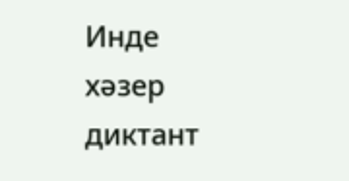Инде хәзер диктант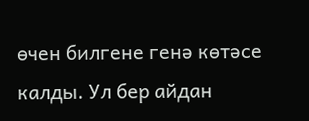өчен билгене генә көтәсе калды. Ул бер айдан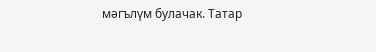мәгълүм булачак. Татар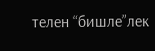телен “бишле”лек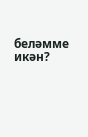беләмме икән?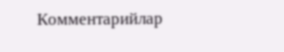Комментарийлар